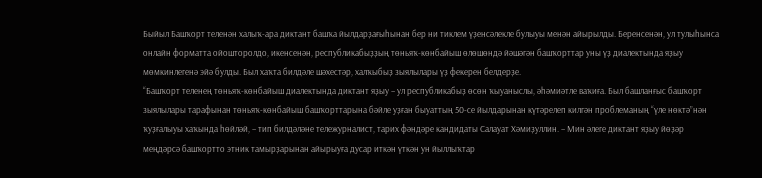Быйыл Башҡорт теленән халыҡ-ара диктант башҡа йылдарҙағыһынан бер ни тиклем үҙенсәлекле булыуы менән айырылды. Беренсенән, ул тулыһынса онлайн форматта ойошторолдо, икенсенән, республикабыҙҙың төньяҡ-көнбайыш өлөшөндә йәшәгән башҡорттар уны үҙ диалектында яҙыу мөмкинлегенә эйә булды. Был хаҡта билдәле шәхестәр, халҡыбыҙ зыялылары үҙ фекерен белдерҙе.
“Башҡорт теленең төньяҡ-көнбайыш диалектында диктант яҙыу – ул республикабыҙ өсөн ҡыуаныслы, әһәмиәтле ваҡиға. Был башланғыс башҡорт зыялылары тарафынан төньяҡ-көнбайыш башҡорттарына бәйле уҙған быуаттың 50-се йылдарынан күтәрелеп килгән проблеманың “үле нөктә”нән ҡуҙғалыуы хаҡында һөйләй, – тип билдәләне тележурналист, тарих фәндәре кандидаты Салауат Хәмиҙуллин. – Мин әлеге диктант яҙыу йөҙәр меңдәрсә башҡортто этник тамырҙарынан айырыуға дусар иткән үткән ун йыллыҡтар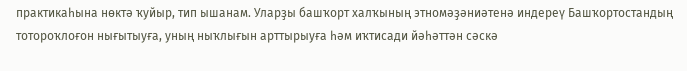практикаһына нөктә ҡуйыр, тип ышанам. Уларҙы башҡорт халҡының этномәҙәниәтенә индереү Башҡортостандың тотороҡлоғон нығытыуға, уның ныҡлығын арттырыуға һәм иҡтисади йәһәттән сәскә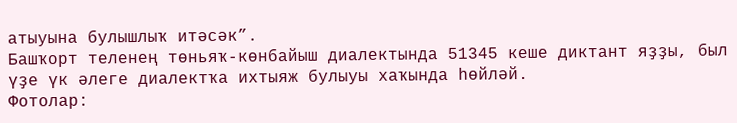атыуына булышлыҡ итәсәк”.
Башҡорт теленең төньяҡ-көнбайыш диалектында 51345 кеше диктант яҙҙы, был үҙе үк әлеге диалектҡа ихтыяж булыуы хаҡында һөйләй.
Фотолар: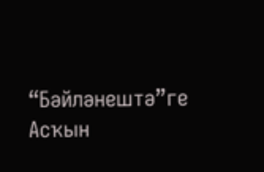“Бәйләнештә”ге Асҡын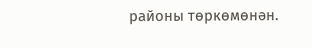районы төркөмөнән.